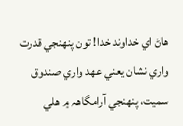هاڻ اي خداوند خدا! تون پنهنجي قدرت واري نشان يعني عهد واري صندوق سميت، پنهنجي آرامگاهہ ۾ هلي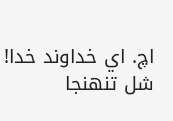اچ. اي خداوند خدا! شل تنهنجا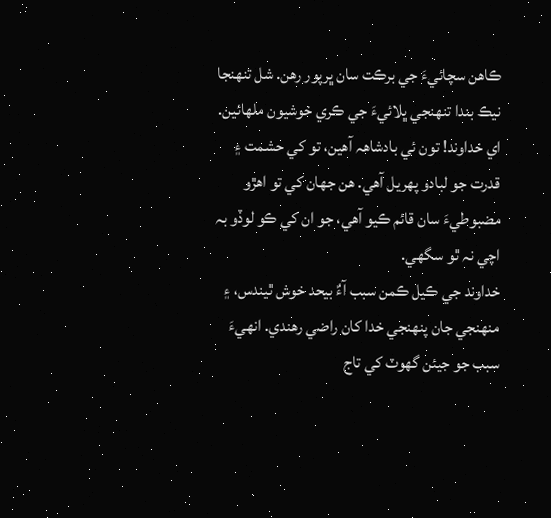ڪاهن سچائيءَ جي برڪت سان ڀرپور رهن. شل تنهنجا نيڪ بندا تنهنجي ڀلائيءَ جي ڪري خوشيون ملهائين.
اي خداوند! تون ئي بادشاهہ آهين، تو کي حشمت ۽ قدرت جو لبادو پهريل آهي. هن جهان کي تو اهڙو مضبوطيءَ سان قائم ڪيو آهي، جو ان کي ڪو لوڏو بہ اچي نہ ٿو سگھي.
خداوند جي ڪيل ڪمن سبب آءٌ بيحد خوش ٿيندس، ۽ منهنجي جان پنهنجي خدا کان راضي رهندي. انهيءَ سبب جو جيئن گھوٽ کي تاج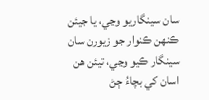سان سينگاريو وڃي، يا جيئن ڪنهن ڪنوار جو زيورن سان سينگار ڪيو وڃي، تيئن هن اسان کي بچاءُ ڄڻ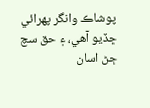پوشاڪ وانگر پهرائي ڇڏيو آهي، ۽ حق سچ ڄڻ اسان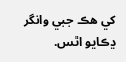کي هڪ جبي وانگر ڍڪايو اٿس.